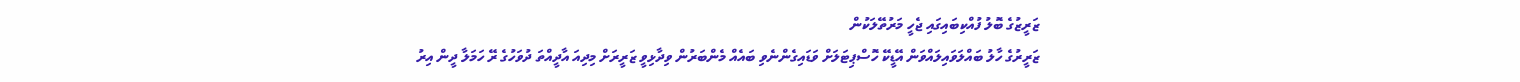ޒަރީޒުގެ ބޮލު ފުއްކިބައިގައި ޖެހީ މަރުތޭލަކުން
ޒަރީރުގެ ހާލު ބައްލަވައިލައްވަން އޭޑީކޭ ހޮސްޕިޓަލަށް ވަޑައިގެންނެވި ބައެއް މެންބަރުން ވިދާޅިވީ ޒަރީރަށް މިދިއަ އާދީއްތަ ދުވަހުގެ ރޭ ހަމަލާ ދީން އިރު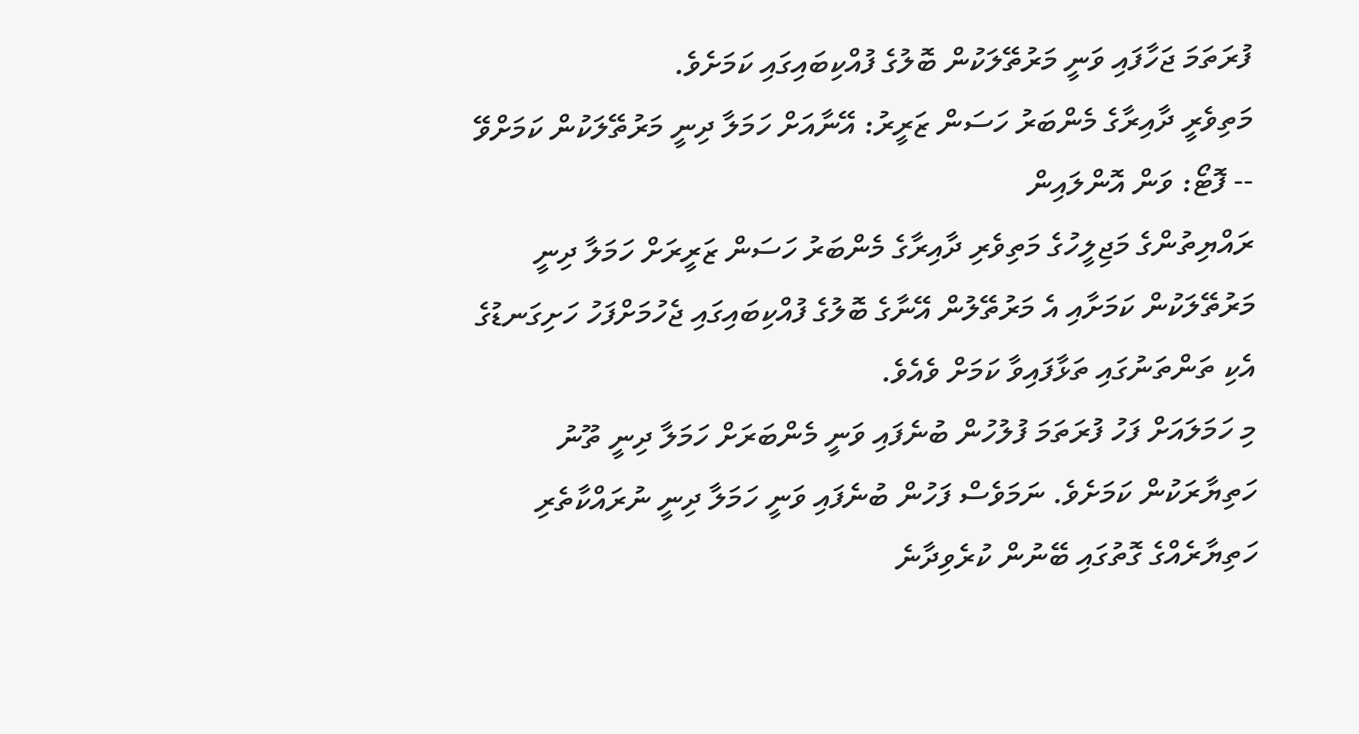ފުރަތަމަ ޖަހާފައި ވަނީ މަރުތޭލަކުން ބޮލުގެ ފުއްކިބައިގައި ކަމަށެވެ.
މަތިވެރީ ދާއިރާގެ މެންބަރު ހަސަން ޒަރީރު: އޭނާއަށް ހަމަލާ ދިނީ މަރުތޭލަކުން ކަމަށްވޭ -- ފޮޓޯ: ވަން އޮންލައިން
ރައްޔިތުންގެ މަޖިލީހުގެ މަތިވެރި ދާއިރާގެ މެންބަރު ހަސަން ޒަރީރަށް ހަމަލާ ދިނީ މަރުތޭލަކުން ކަމަށާއި އެ މަރުތޭލުން އޭނާގެ ބޮލުގެ ފުއްކިބައިގައި ޖެހުމަށްފަހު ހަށިގަނޑުގެ އެކި ތަންތަނުގައި ތަޅާފައިވާ ކަމަށް ވެއެވެ.
މި ހަމަލައަށް ފަހު ފުރަތަމަ ފުލުހުން ބުނެފައި ވަނީ މެންބަރަށް ހަމަލާ ދިނީ ތޫނު ހަތިޔާރަކުން ކަމަށެވެ. ނަމަވެސް ފަހުން ބުނެފައި ވަނީ ހަމަލާ ދިނީ ނުރައްކާތެރި ހަތިޔާރެއްގެ ގޮތުގައި ބޭނުން ކުރެވިދާނެ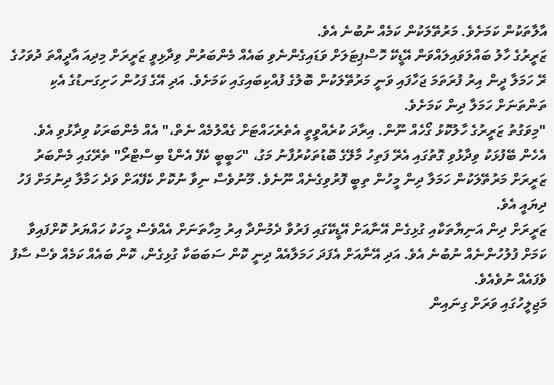އާލާތަކުން ކަމަށެވެ. މަރުތޭލަކުން ކަމެއް ނުބުނެ އެވެ.
ޒަރީރުގެ ހާލު ބައްލަވައިލައްވަން އޭޑީކޭ ހޮސްޕިޓަލަށް ވަޑައިގެންނެވި ބައެއް މެންބަރުން ވިދާޅިވީ ޒަރީރަށް މިދިއަ އާދީއްތަ ދުވަހުގެ ރޭ ހަމަލާ ދީން އިރު ފުރަތަމަ ޖަހާފައި ވަނީ މަރުތޭލަކުން ބޮލުގެ ފުއްކިބައިގައި ކަމަށެވެ. އަދި އޭގެ ފަހުން ހަށިގަނޑުގެ އެކި ތަންތަނަށް ހަމަލާ ދިން ކަމަށެވެ.
"މިވަގުތު ޒަރީރުގެ ހާލުކޮޅު ގޯހެއް ނޫން. އިރާދަ ކުރެއްވީތީ އެތެރެހައްޓަށް ގެއްލުމެއް ނެތް،" އެއް މެންބަރަކު ވިދާޅުވި އެވެ.
އެހެން ބޭފުޅަކު ވިދާޅުވި ގޮތުގައި އެރޭ ފަތިހު މާލޭގެ ބޮޑުތަކުރުފާނު މަގު، "ހަބީބީ ކެފޭ އެންޑް ބިސްޓްރޯ" ތެރޭގައި މެންބަރު ޒަރީރަށް މަރުތޭލަކުން ހަމަލާ ދިން މީހުން ތިބީ ފޮރުވިގެނެއް ނޫނެވެ. މޫނުވެސް ނިވާ ނުކޮށް ކެފޭއަށް ވަދެ ހަމާލާ ދިނުމަށް ފަހު ދިޔައީ އެވެ.
ޒަރީރަށް ދިން އަނިޔާތަކާއި ގުޅިގެން އޭނާއަށް އޭޑީކޭގައި ފަރުވާ ދެމުންދާ އިރު މިހާތަނަށް އެއްވެސް މީހަކު ހައްޔަރު ކޮށްފައިވާ ކަމަށް ފުލުހުންނެއް ނުބުނެ އެވެ. އަދި އޭނާއަށް އެފަދަ ހަމަލާއެއް ދިނީ ކޮން ސަބަބަކާ ގުޅިގެން، ކޮން ބައެއް ކަމެއް ވެސް ސާފު ވެފައެއް ނުވެއެވެ.
މަޖިލީހުގައި ވަރަށް ގިނައިން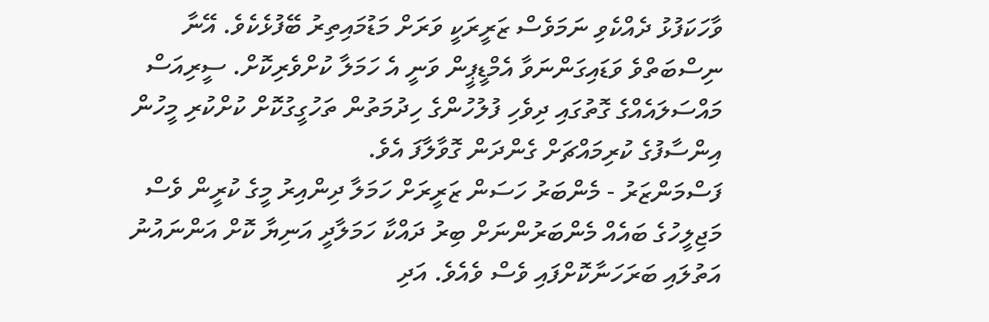ވާހަކަފުޅު ދެއްކެވި ނަމަވެސް ޒަރީރަކީ ވަރަށް މަޑުމައިތިރު ބޭފުޅެކެވެ. އޭނާ ނިސްބަތްވެ ވަޑައިގަންނަވާ އެމްޑީޕީން ވަނީ އެ ހަމަލާ ކުށްވެރިކޮށް. ސީރިއަސް މައްސަލައެއްގެ ގޮތުގައި ދިވެހި ފުލުހުންގެ ހިދުމަތުން ތަހުގީގުކޮށް ކުށްކުރި މީހުން އިންސާފުގެ ކުރިމައްޗަށް ގެންދަން ގޮވާލާފަ އެވެ.
ފަސްމަންޒަރު - މެންބަރު ހަސަން ޒަރީރަށް ހަމަލާ ދިންއިރު މީގެ ކުރީން ވެސް މަޖިލީހުގެ ބައެއް މެންބަރުންނަށް ބިރު ދައްކާ ހަމަލާދީ އަނިޔާ ކޮށް އަންނައުނު އަތުލައި ބަރަހަނާކޮށްފައި ވެސް ވެއެވެ. އަދި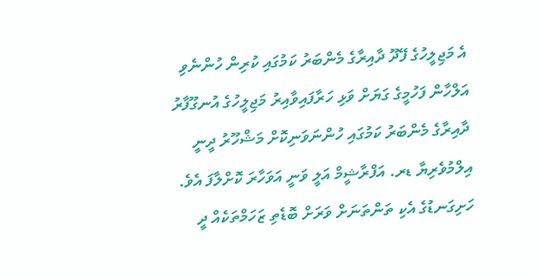އެ މަޖިލީހުގެ ފޭދޫ ދާއިރާގެ މެންބަރު ކަމުގައި ކުރިން ހުންނެވި އަލްހާން ފަހުމީގެ ގަޔަށް ވަޅި ހަރާފައިވާއިރު މަޖިލީހުގެ އުނގޫފާރު ދާއިރާގެ މެންބަރު ކަމުގައި ހުންނަވަނިކޮށް މަޝްހޫރު ދީނީ އިލްމުވެރިޔާ ޑރ. އަފްރާޝީމް އަލީ ވަނީ އަވަހާރަ ކޮށްލާފަ އެވެ. ހަށިގަނޑުގެ އެކި ތަންތަނަށް ވަރަށް ބޮޑެތި ޒަހަމްތަކެއް ދީ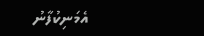އެމަނިކުފާނު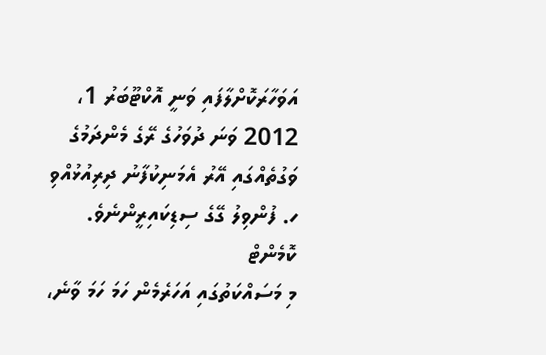އަވަހާރަކޮށްލާފައި ވަނީ އޮކްޓޫބަރު 1، 2012 ވަނަ ދުވަހުގެ ރޭގެ މެންދަމުގެ ވަގުތެއްގައި އޭރު އެމަނިކުފާނު ދިރިއުޅުއްވި ހ. ފުންވިލު ގޭގެ ސިޑިކައިރީންނެވެ.
ކޮމެންޓް
މި މަސައްކަތުގައި އަހަރެމެން ހަމަ ހަމަ ވާނެ،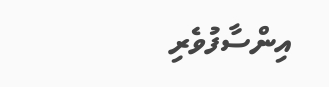އިންސާފުވެރި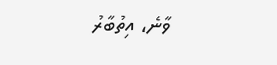ވާނެ، އިތުބާރު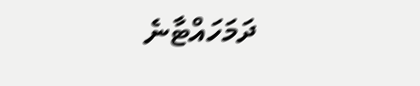ދަމަހައްޓާނެ